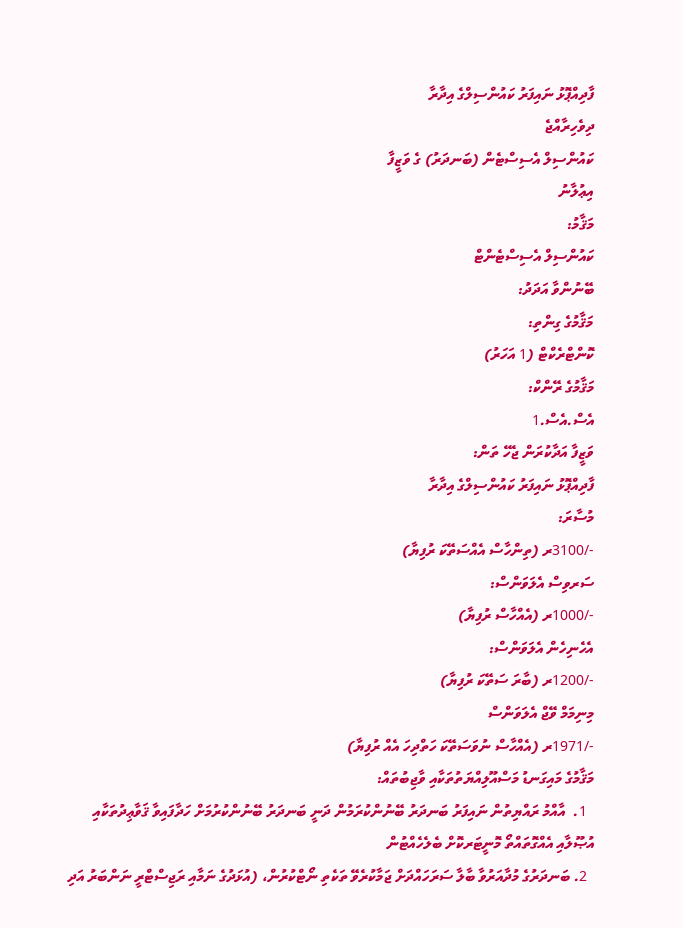ފާދިއްޕޮޅު ނައިފަރު ކައުންސިލްގެ އިދާރާ
ދިވެހިރާއްޖެ
ކައުންސިލް އެސިސްޓެން (ބަނދަރު) ގެ ވަޒީފާ
އިޢުލާނު
މަޤާމު:
ކައުންސިލް އެސިސްޓެންޓް
ބޭނުންވާ އަދަދު:
މަޤާމުގެ ގިންތި:
ކޮންޓްރެކްޓް (1 އަހަރު)
މަޤާމުގެ ރޭންކް:
އެސް.އެސް.1
ވަޒީފާ އަދާކުރަން ޖެހޭ ތަން:
ފާދިއްޕޮޅު ނައިފަރު ކައުންސިލްގެ އިދާރާ
މުސާރަ:
-/3100ރ (ތިންހާސް އެއްސަތޭކަ ރުފިޔާ)
ސަރވިސް އެލަވަންސް:
-/1000ރ (އެއްހާސް ރުފިޔާ)
އެހެނިހެން އެލަވަންސް:
-/1200ރ (ބާރަ ސަތޭކަ ރުފިޔާ)
މިނިމަމް ވޭޖް އެލަވަންސް
-/1971ރ (އެއްހާސް ނުވަސަތޭކަ ހަތްދިހަ އެއް ރުފިޔާ)
މަޤާމުގެ މައިގަނޑު މަސްއޫލިއްޔަތުތަކާއި ވާޖިބުތައް:
  1.  އާއްމު ރައްޔިތުން ނައިފަރު ބަނދަރު ބޭނުންކުރަމުން ދަނީ ބަނދަރު ބޭނުންކުރުމަށް ހަދާފައިވާ ޤަވާޢިދުތަކާއި އުޞޫލާއި އެއްގޮތައްތޯ މޮނީޓަރކޮށް ބެލެހެއްޓުން
  2. ބަނދަރުގެ މުދާއަރުވާ ބާލާ ސަރަހައްދަށް ޖަމާކުރެވޭ ތަކެތި ނޯޓްކުރުން، (އުޅަދުގެ ނަމާއި ރަޖިސްޓްރީ ނަންބަރު އަދި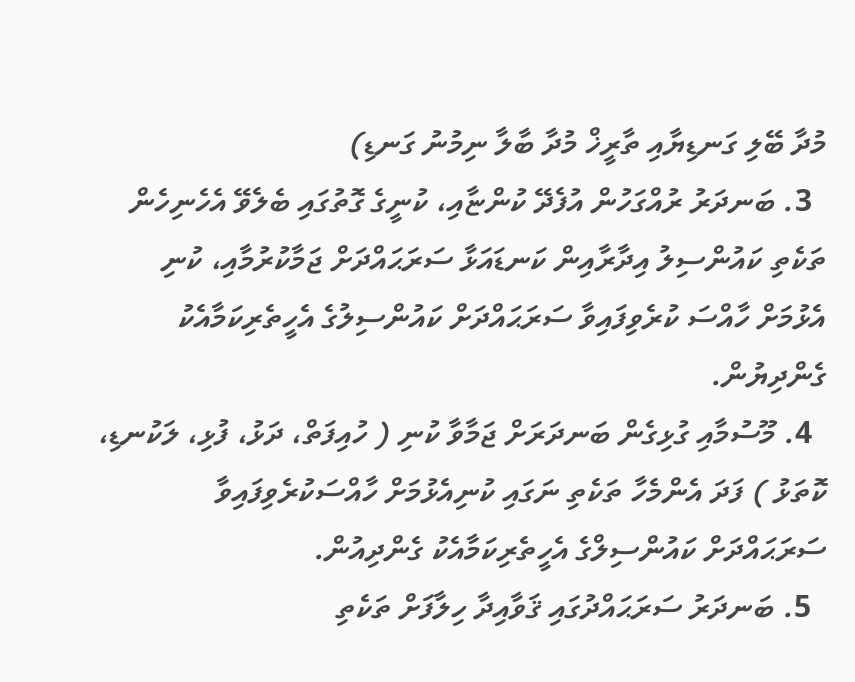މުދާ ބޭލި ގަނޑިޔާއި ތާރީޚް މުދާ ބާލާ ނިމުނު ގަނޑި)
  3. ބަނދަރު ރުއްގަހުން އުފެދޭ ކުންޏާއި، ކުނީގެ ގޮތުގައި ބެލެވޭ އެހެނިހެން ތަކެތި ކައުންސިލު އިދާރާއިން ކަނޑައަޅާ ސަރަޙައްދަށް ޖަމާކުރުމާއި، ކުނި އެޅުމަށް ހާއްސަ ކުރެވިފައިވާ ސަރަޙައްދަށް ކައުންސިލުގެ އެހީތެރިކަމާއެކު ގެންދިޔުން.
  4. މޫސުމާއި ގުޅިގެން ބަނދަރަށް ޖަމާވާ ކުނި ( ހުއިފަތް، ދަޅު، ފުޅި، ލަކުނޑި، ކޮތަޅު ) ފަދަ އެންމެހާ ތަކެތި ނަގައި ކުނިއެޅުމަށް ހާއްސަކުރެވިފައިވާ ސަރަޙައްދަށް ކައުންސިލްގެ އެހީތެރިކަމާއެކު ގެންދިއުން.
  5. ބަނދަރު ސަރަޙައްދުގައި ޤަވާއިދާ ހިލާފަށް ތަކެތި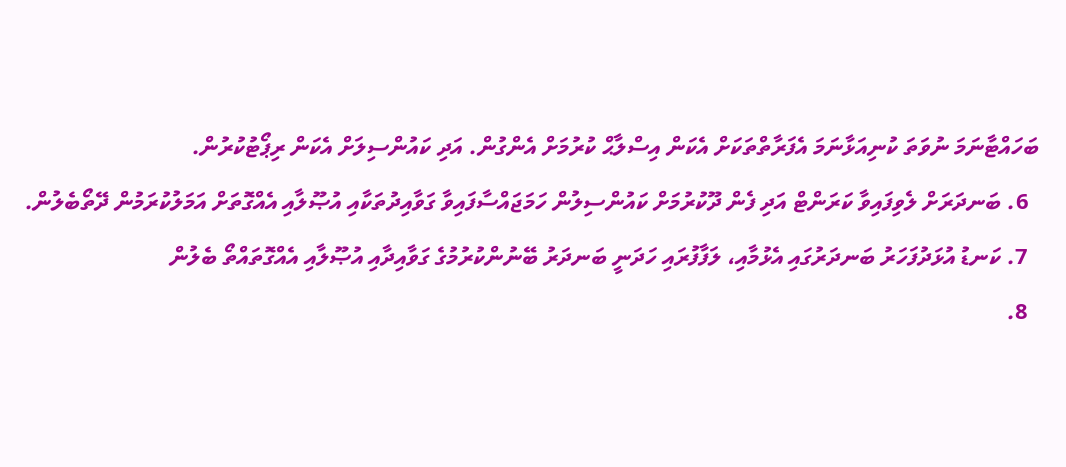ބަހައްޓާނަމަ ނުވަތަ ކުނިއަޅާނަމަ އެފަރާތްތަކަށް އެކަން އިސްލާޙް ކުރުމަށް އެންގުން. އަދި ކައުންސިލަށް އެކަން ރިޕޯޓުކުރުން.
  6. ބަނދަރަށް ލެވިފައިވާ ކަރަންޓް އަދި ފެން ދޫކުރުމަށް ކައުންސިލުން ހަމަޖައްސާފައިވާ ގަވާއިދުތަކާއި އުޞޫލާއި އެއްގޮތަށް އަމަލުކުރަމުން ދޭތޯބެލުން.
  7. ކަނޑު އުޅަދުފަހަރު ބަނދަރުގައި އެޅުމާއި، ލަފާފުރައި ހަދަނީ ބަނދަރު ބޭނުންކުރުމުގެ ގަވާއިދާއި އުޞޫލާއި އެއްގޮތައްތޯ ބެލުން
  8.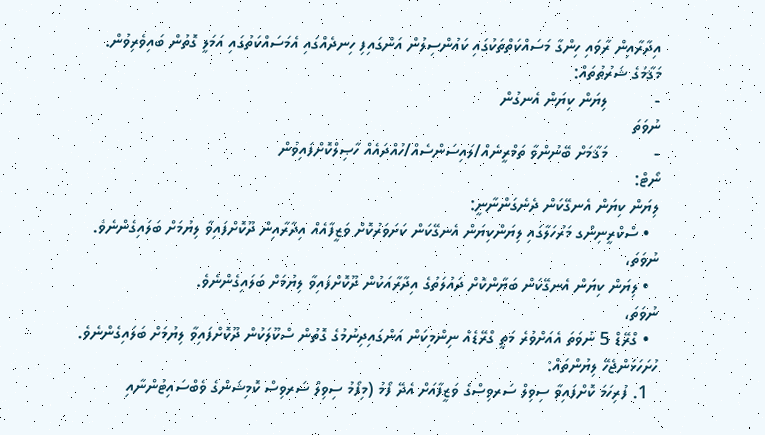އިދާރާއިން ރާވައި ހިންގާ މަސައްކަތްތަކުގައި ކައުންސިލުން އަންގައިފި ހިނދެއްގައި އެމަސައްކަތުގައި އަމަލީ ގޮތުން ބައިވެރިވުން.
މަޤާމުގެ ޝަރުޠުތައް:
-          ލިޔަން ކިޔަން އެނގުން
ނުވަތަ
-          މަޤާމަށް ބޭނުންވާ ތަމްރީނެއް/ލައިސަންސެއް/ހުއްދައެއް ހާޞިލްކޮށްފައިވުން
ނޯޓް:
ލިޔަން ކިޔަން އެނގޭކަން ދެނެގަންނާނީ:
  • ސްކްރީނިންގ މަރުހަލާގައި ލިޔަންކިޔަން އެނގޭކަން ކަށަވަރުކޮށް ވަޒީފާއެއް އިދާރާއިން ދޫކޮށްފައިވާ ލިޔުމަށް ބަލައިގެންނެވެ.
ނުވަތަ،
  • ލިޔަން ކިޔަން އެނގޭކަން ބަޔާންކޮށް ދައުލަތުގެ އިދާރާއަކުން ދޫކޮށްފައިވާ ލިޔުމަށް ބަލައިގެންނެވެ.
ނުވަތަ،
  • ގްރޭޑް 5 ނުވަތަ އެއަށްވުރެ މަތީ ގްރޭޑެއް ނިންމިކަން އަންގައިދިނުމުގެ ގޮތުން ސްކޫލަކުން ދޫކޮށްފައިވާ ލިޔުމަށް ބަލައިގެންނެވެ.
ހުށަހަޅަންޖެހޭ ލިޔުންތައް:
  1. ފުރިހަމަ ކޮށްފައިވާ ސިވިލް ސަރވިސްގެ ވަޒީފާއަށް އެދޭ ފޯމު (މިފޯމު ސިވިލް ސަރވިސް ކޮމިޝަންގެ ވެބްސައިޓުންނާއި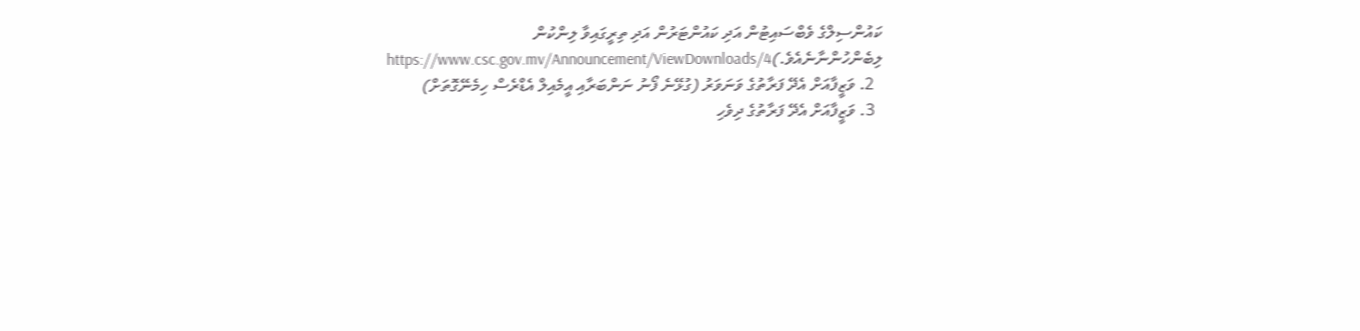ކައުންސިލްގެ ވެބްސައިޓުން އަދި ކައުންޓަރުން އަދި ތިރީގައިވާ ލިންކުން ލިބެންހުންނާނެއެވެ.)https://www.csc.gov.mv/Announcement/ViewDownloads/4
  2. ވަޒީފާއަށް އެދޭ ފަރާތުގެ ވަނަވަރު (ގުޅޭނެ ފޯނު ނަންބަރާއި އީމެއިލް އެޑްރެސް ހިމެނޭގޮތަށް)
  3. ވަޒީފާއަށް އެދޭ ފަރާތުގެ ދިވެހި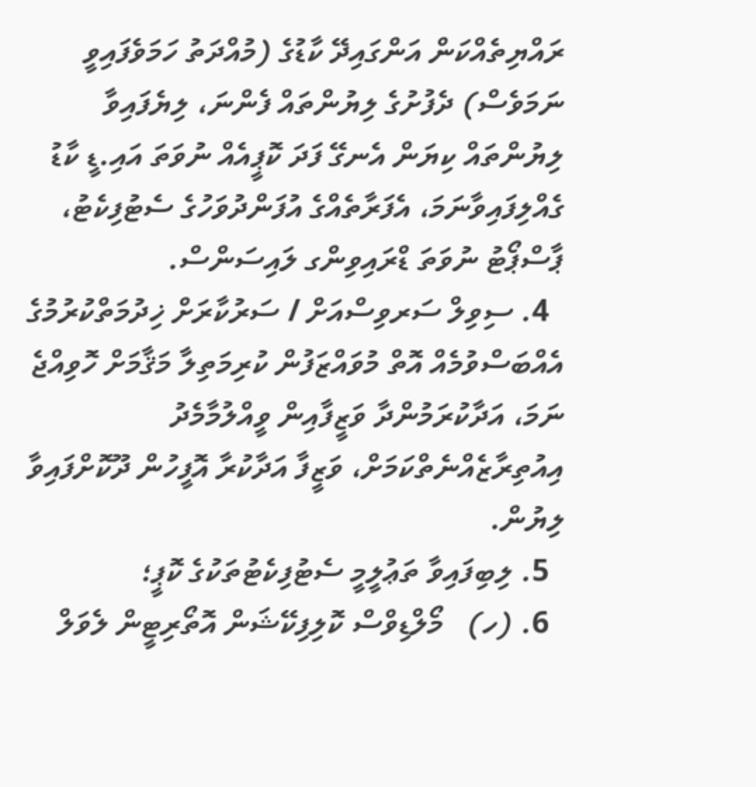ރައްޔިތެއްކަން އަންގައިދޭ ކާޑުގެ (މުއްދަތު ހަމަވެފައިވީ ނަމަވެސް) ދެފުށުގެ ލިޔުންތައް ފެންނަ، ލިޔެފައިވާ ލިޔުންތައް ކިޔަން އެނގޭ ފަދަ ކޮޕީއެއް ނުވަތަ އައި.ޑީ ކާޑު ގެއްލިފައިވާނަމަ، އެފަރާތެއްގެ އުފަންދުވަހުގެ ސެޓުފިކެޓު، ޕާސްޕޯޓު ނުވަތަ ޑްރައިވިންގ ލައިސަންސް.
  4. ސިވިލް ސަރވިސްއަށް / ސަރުކާރަށް ޚިދުމަތްކުރުމުގެ އެއްބަސްވުމެއް އޮތް މުވައްޒަފުން ކުރިމަތިލާ މަޤާމަށް ހޮވިއްޖެ ނަމަ، އަދާކުރަމުންދާ ވަޒީފާއިން ވީއްލުމާމެދު އިއުތިރާޒެއްނެތްކަމަށް، ވަޒީފާ އަދާކުރާ އޮފީހުން ދޫކޮށްފައިވާ ލިޔުން.
  5. ލިބިފައިވާ ތަޢުލީމީ ސެޓުފިކެޓުތަކުގެ ކޮޕީ؛
  6. (ހ)   މޯލްޑިވްސް ކޮލިފިކޭޝަން އޮތޯރިޓީން ލެވަލް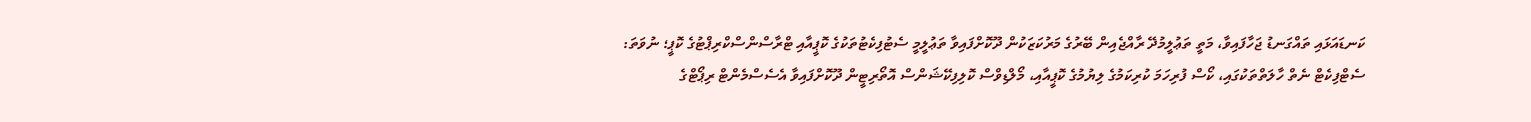ކަނޑައަޅައި ތައްގަނޑު ޖަހާފައިވާ، މަތީ ތަޢުލީމުދޭ ރާއްޖެއިން ބޭރުގެ މަރުކަޒަކުން ދޫކޮށްފައިވާ ތަޢުލީމީ ސެޓުފިކެޓުތަކުގެ ކޮޕީއާއި ޓްރާސްންސްކްރިޕްޓުގެ ކޮޕީ؛ ނުވަތަ: ސެޓްފިކެޓް ނެތް ހާލަތްތަކުގައި، ކޯސް ފުރިހަމަ ކުރިކަމުގެ ލިޔުމުގެ ކޮޕީއާއި، މޯލްޑިވްސް ކޮލިފިކޭޝަންސް އޮތޯރިޓީން ދޫކޮށްފައިވާ އެސެސްމެންޓް ރިޕޯޓްގެ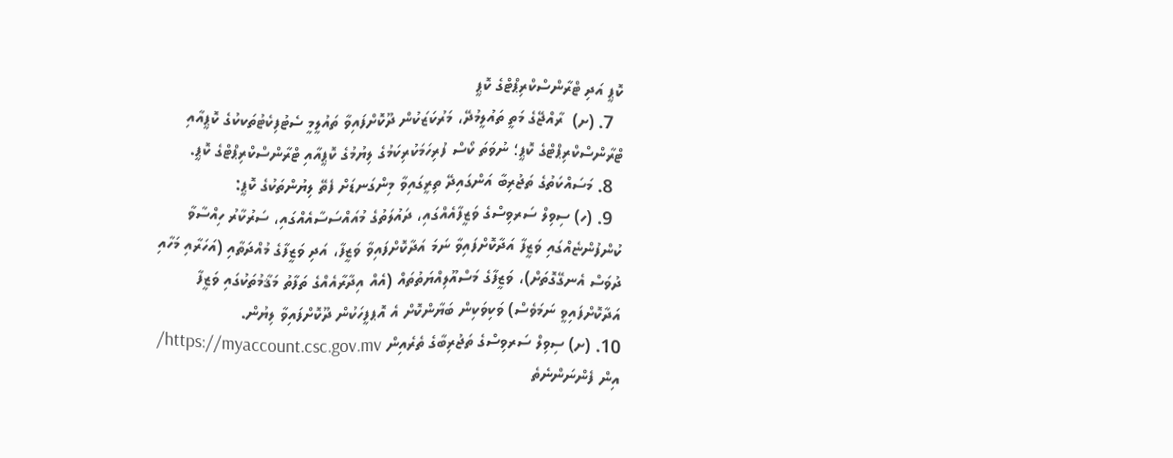ކޮޕީ އަދި ޓްރާންސްކްރިޕްޓްގެ ކޮޕީ
  7. (ށ)  ރާއްޖޭގެ މަތީ ތައުލީމުދޭ، މަރުކަޒަކުން ދޫކޮށްފައިވާ ތައުލީމީ ސެޓުފިކެޓުތަކކުގެ ކޮޕީއާއި ޓްރާންސްކްރިޕްޓްގެ ކޮޕީ؛ ނުވަތަ ކޯސް ފުރިހަމަކުރިކަމުގެ ލިޔުމުގެ ކޮޕީއާއި ޓްރާންސްކްރިޕްޓްގެ ކޮޕީ.
  8. މަސައްކަތުގެ ތަޖުރިބާ އަންގައިދޭ ތިރީގައިވާ މިންގަނޑަށް ފެތޭ ލިޔުންތަކުގެ ކޮޕީ:
  9. (ހ) ސިވިލް ސަރވިސްގެ ވަޒީފާއެއްގައި، ދައުލަތުގެ މުއައްސަސާއެއްގައި، ސަރުކާރު ހިއްސާވާ ކުންފުންޏެއްގައި ވަޒީފާ އަދާކޮށްފައިވާ ނަމަ އަދާކޮށްފައިވާ ވަޒީފާ، އަދި ވަޒީފާގެ މުއްދަތާއި (އަހަރާއި މަހާއި ދުވަސް އެނގޭގޮތަށް)، ވަޒީފާގެ މަސްއޫލިއްޔަތުތައް (އެއް އިދާރާއެއްގެ ތަފާތު މަޤާމުތަކުގައި ވަޒީފާ އަދާކޮށްފައިވީ ނަމަވެސް) ވަކިވަކިން ބަޔާންކޮށް އެ އޮޕފީހަކުން ދޫކޮށްފައިވާ ލިޔުން.
10. (ށ) ސިވިލް ސަރވިސްގެ ތަޖުރިބާގެ ތެރެއިން https://myaccount.csc.gov.mv/ އިން ފެންނަންނެތެ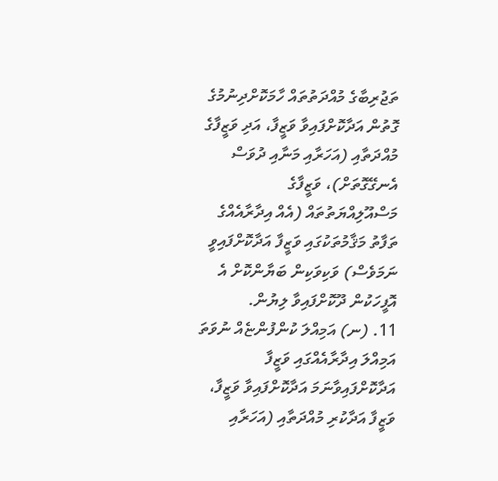ތަޖުރިބާގެ މުއްދަތުތައް ހާމަކޮށްދިނުމުގެ ގޮތުން އަދާކޮށްފައިވާ ވަޒީފާ، އަދި ވަޒީފާގެ މުއްދަތާއި (އަހަރާއި މަނާއި ދުވަސް އެނގޭގޮތަށް)، ވަޒީފާގެ މަސްއޫލިއްޔަތުތައް (އެއް އިދާރާއެއްގެ ތަފާތު މަޤާމުތަކުގައި ވަޒީފާ އަދާކޮށްފައިވީ ނަމަވެސް) ވަކިވަކިން ބަޔާންކޮށް އެ އޮފީހަކުން ދޫކޮށްފައިވާ ލިޔުން.
11. (ނ) އަމިއްލަ ކުންފުންޏެއް ނުވަތަ އަމިއްލަ އިދާރާއެއްގައި ވަޒީފާ އަދާކޮށްފައިވާނަމަ އަދާކޮށްފައިވާ ވަޒީފާ، ވަޒީފާ އަދާކުރި މުއްދަތާއި (އަހަރާއި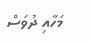މަހާއި ދުވަސް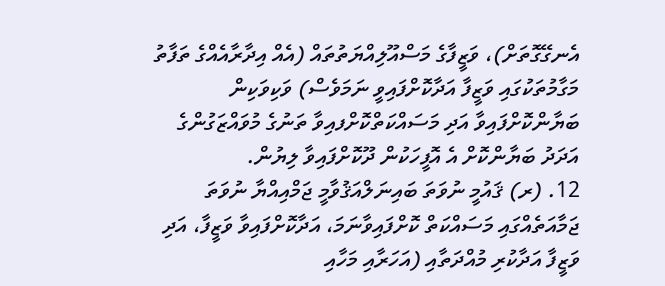އެނގޭގޮތަށް)، ވަޒީފާގެ މަސްއޫލިއްޔަތުތައް (އެއް އިދާރާއެއްގެ ތަފާތު މަގާމުތަކުގައި ވަޒީފާ އަދާކޮށްފައިވީ ނަމަވެސް) ވަކިވަކިން ބަޔާންކޮށްފައިވާ އަދި މަސައްކަތްކޮށްފއިވާ ތަނުގެ މުވައްޒަގުންގެ އަދަދު ބަޔާންކޮށް އެ އޮފީހަކުން ދޫކޮށްފައިވާ ލިޔުން.
12. (ރ) ޤައުމީ ނުވަތަ ބައިނަލްއަޤުވާމީ ޖަމްއިއްޔާ ނުވަތަ ޖަމާއަތެއްގައި މަސައްކަތް ކޮށްފައިވާނަމަ، އަދާކޮށްފައިވާ ވަޒީފާ، އަދި ވަޒީފާ އަދާކުރި މުއްދަތާއި (އަހަރާއި މަހާއި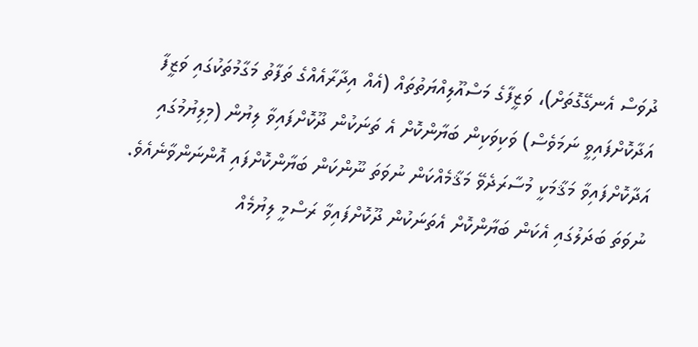ދުވަސް އެނގޭގޮތަށް)، ވަޒީފާގެ މަސްއޫލިއްޔަތުތައް (އެއް އިދާރާއެއްގެ ތަފާތު މަގާމުތަކުގައި ވަޒީފާ އަދާކޮށްފައިވީ ނަމަވެސް) ވަކިވަކިން ބަޔާންކޮށް އެ ތަނަކުން ދޫކޮށްފައިވާ ލިޔުން (މިލިޔުމުގައި އަދާކޮށްފައިވާ މަޤާމަކީ މުސާރަދެވޭ މަޤާމެއްކަން ނުވަތަ ނޫންކަން ބަޔާންކޮށްފައި އޮންނަންވާނެއެވެ. ނުވަތަ ބަދަލުގައި އެކަން ބަޔާންކޮށް އެތަނަކުން ދޫކޮށްފައިވާ ރަސްމީ ލިޔުމެއް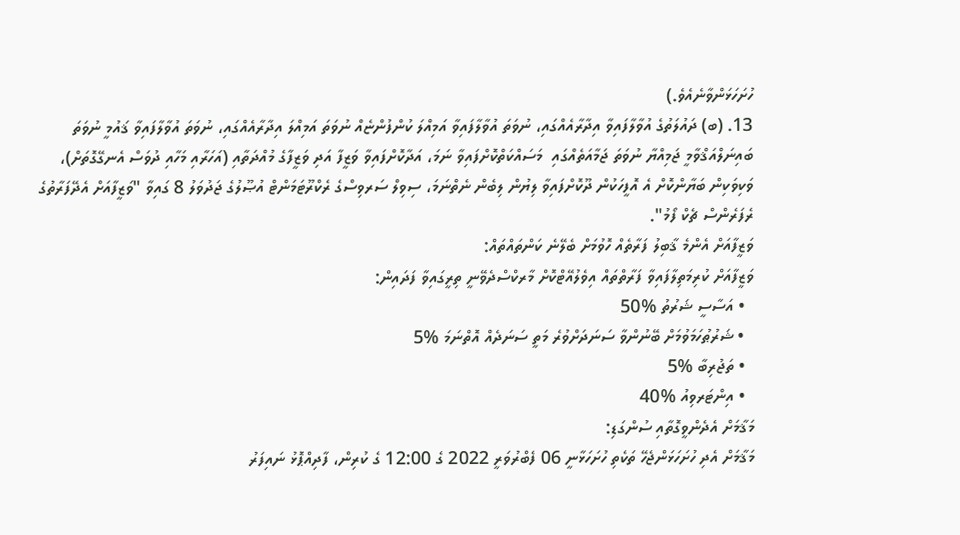ހުށަހަޅަންވާނެއެވެ.)
13. (ބ) ދައުލަތުގެ އުވާލާފައިވާ އިދާރާއެއްގައި، ނުވަތަ އުވާލާފައިވާ އަމިއްލަ ކުންފުންޏެއް ނުވަތަ އަމިއްލަ އިދާރާއެއްގައި، ނުވަތަ އުވާލާފައިވާ ޤައުމީ ނުވަތަ ބައިނަލްއަޤްވާމީ ޖަމިއްޔާ ނުވަތަ ޖަމާއަތެއްގައި  މަސައްކަތްކޮށްފައިވާ ނަމަ، އަދާކޮށްފައިވާ ވަޒީފާ އަދި ވަޒީފާގެ މުއްދަތާއި (އަހަރާއި މަހާއި ދުވަސް އެނގޭގޮތަށް)، ވަކިވަކިން ބަޔާންކޮށް އެ އޮފީހަކުން ދޫކޮށްފައިވާ ލިޔުން ލިބެން ނެތްނަމަ، ސިވިލް ސަރވިސްގެ ރެކްރޫޓަމަންޓް އުޞޫލުގެ ޖަދުވަލު 8 ގައިވާ "ވަޒީފާއަށް އެދޭފަރާތުގެ ރެފަރެންސް ޗެކް ފޯމު".
ވަޒީފާއަށް އެންމެ ޤާބިލު ފަރާތެއް ހޮވުމަށް ބެލޭނެ ކަންތައްތައް:
ވަޒީފާއަށް ކުރިމަތިލާފައިވާ ފަރާތްތައް އިވެލުއޭޓްކޮށް މާރކްސްދެވޭނީ ތިރީގައިވާ ފަދައިން:
  • އަސާސީ ޝަރުތު %50
  • ޝަރުޠުހަމަވުމަށް ބޭނުންވާ ސަނަދަށްވުރެ މަތީ ސަނަދެއް އޮތްނަމަ %5
  • ތަޖުރިބާ %5
  • އިންޓަރވިއު %40
މަޤާމަށް އެދެންވީގޮތާއި ސުންގަޑި:
މަޤާމަށް އެދި ހުށަހަޅަންޖެހޭ ތަކެތި ހުށަހަޅާނީ 06 ފެބްރުވަރީ 2022 ގެ 12:00 ގެ ކުރިން، ފާދިއްޕޮޅު ނައިފަރު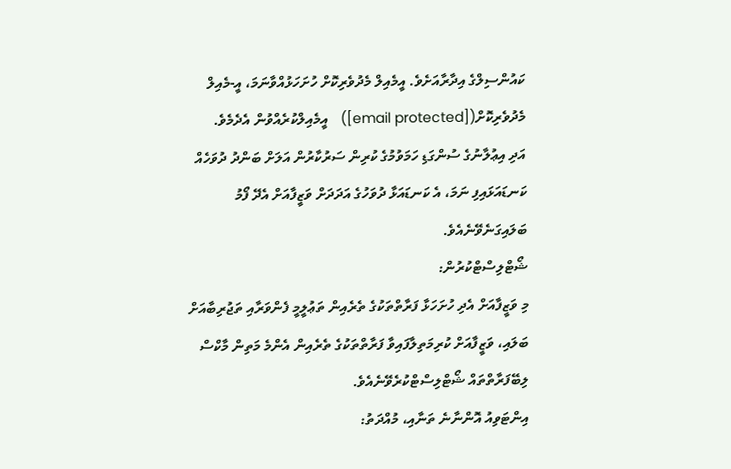ކައުންސިލްގެ އިދާރާއަށެވެ. އީމެއިލް މެދުވެރިކޮށް ހުށަހަޅުއްވާނަމަ، އީ-މެއިލް މެދުވެރިކޮށް([email protected])   އީމެއިލްކުރެއްވުން އެދެމެވެ.
އަދި އިޢުލާނުގެ ސުންގަޑި ހަމަވުމުގެ ކުރިން ސަރުކާރުން އަލަށް ބަންދު ދުވަހެއް ކަނޑައަޅައިފި ނަމަ، އެ ކަނޑައަޅާ ދުވަހުގެ އަދަދަށް ވަޒީފާއަށް އެދޭ ފޯމު ބަލައިގަނެވޭނެއެވެ.
ޝޯޓްލިސްޓްކުރުން:
މި ވަޒީފާއަށް އެދި ހުށަހަޅާ ފަރާތްތަކުގެ ތެރެއިން ތަޢުލީމީ ފެންވަރާއި ތަޖުރިބާއަށް ބަލައި، ވަޒީފާއަށް ކުރިމަތިލާފައިވާ ފަރާތްތަކުގެ ތެރެއިން އެންމެ މަތިން މާކްސް ލިބޭފަރާތްތައް ޝޯޓްލިސްޓްކުރެވޭނެއެވެ.
އިންޓަވިއު އޮންނާނެ ތަނާއި، މުއްދަތު: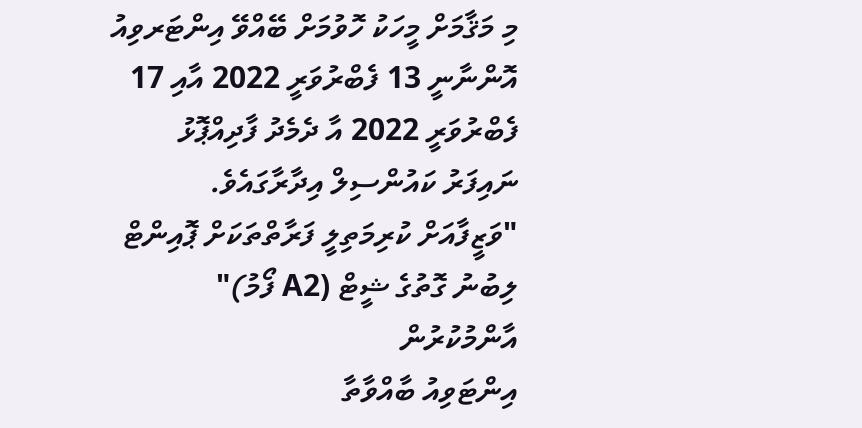މި މަޤާމަށް މީހަކު ހޮވުމަށް ބޭއްވޭ އިންޓަރވިއު އޮންނާނީ 13 ފެބްރުވަރީ 2022 އާއި 17 ފެބްރުވަރީ 2022 އާ ދެމެދު ފާދިއްޕޮޅު ނައިފަރު ކައުންސިލް އިދާރާގައެވެ.
"ވަޒީފާއަށް ކުރިމަތިލީ ފަރާތްތަކަށް ޕޮއިންޓް ލިބުނު ގޮތުގެ ޝީޓް (A2 ފޯމު)" އާންމުކުރުން
އިންޓަވިއު ބާއްވާތާ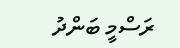ރަސްމީ ބަންދު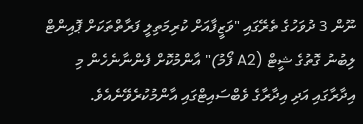ނޫން 3 ދުވަހުގެ ތެރޭގައި "ވަޒީފާއަށް ކުރިމަތިލީ ފަރާތްތަކަށް ޕޮއިންޓް ލިބުނު ގޮތުގެ ޝީޓް (A2 ފޯމު)" އާންމުކޮށް ފެންނާނެހެން މި އިދާރާގައި އަދި އިދާރާގެ ވެބްސައިޓްގައި އާންމުކުރެވޭނެއެވެ.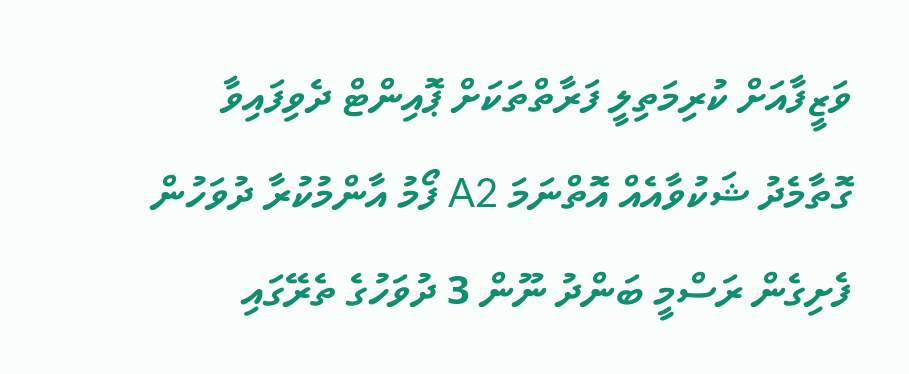ވަޒީފާއަށް ކުރިމަތިލީ ފަރާތްތަކަށް ޕޮއިންޓް ދެވިފައިވާ ގޮތާމެދު ޝަކުވާއެއް އޮތްނަމަ A2 ފޯމު އާންމުކުރާ ދުވަހުން ފެށިގެން ރަސްމީ ބަންދު ނޫން 3 ދުވަހުގެ ތެރޭގައި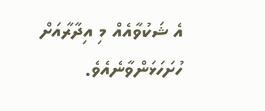އެ ޝަކުވާއެއް މި އިދާރާއަށް ހުށަހަޅަންވާނެއެވެ.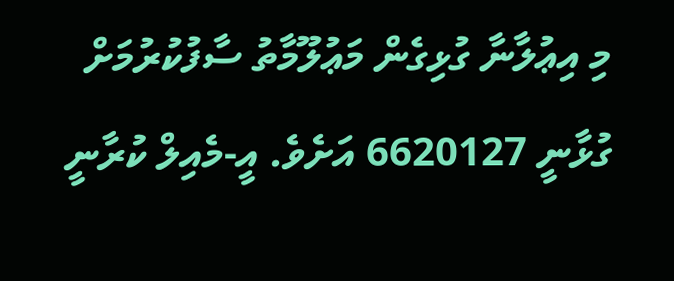މި އިޢުލާނާ ގުޅިގެން މަޢުލޫމާތު ސާފުކުރުމަށް ގުޅާނީ 6620127 އަށެވެ. އީ-މެއިލް ކުރާނީ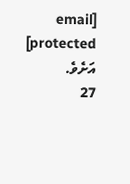[email protected]  އަށެވެ.
27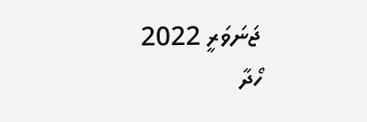ޖަނަވަރީ 2022
ހޯދާ